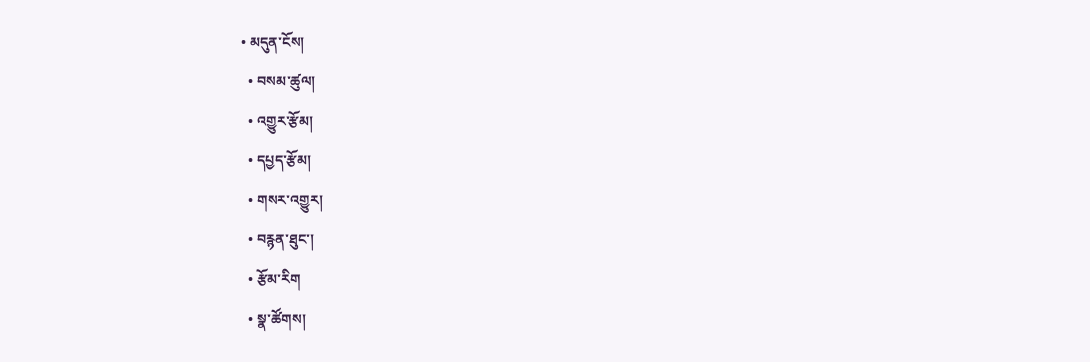• མདུན་ངོས།
  • བསམ་ཚུལ།
  • འགྱུར་རྩོམ།
  • དཔྱད་རྩོམ།
  • གསར་འགྱུར།
  • བརྙན་ཐུང་།
  • རྩོམ་རིག
  • སྣ་ཚོགས།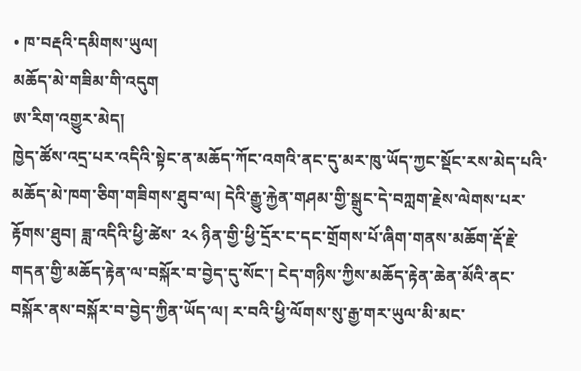• ཁ་བརྡའི་དམིགས་ཡུལ།
མཆོད་མེ་གཟིམ་གི་འདུག
ཨ་རིག་འགྱུར་མེད།
ཁྱེད་ཚོས་འདྲ་པར་འདིའི་སྟེང་ན་མཆོད་ཀོང་འགའི་ནང་དུ་མར་ཁུ་ཡོད་ཀྱང་སྡོང་རས་མེད་པའི་མཆོད་མེ་ཁག་ཅིག་གཟིགས་ཐུབ་ལ། དེའི་རྒྱུ་རྐྱེན་གཤམ་གྱི་སྒྲུང་དེ་བཀླག་རྗེས་ལེགས་པར་རྟོགས་ཐུབ། ཟླ་འདིའི་ཕྱི་ཚེས་ ༢༨ ཉིན་གྱི་ཕྱི་དྲོར་ང་དང་གྲོགས་པོ་ཞིག་གནས་མཆོག་རྡོ་རྗེ་གདན་གྱི་མཆོད་རྟེན་ལ་བསྐོར་བ་བྱེད་དུ་སོང་། ངེད་གཉིས་ཀྱིས་མཆོད་རྟེན་ཆེན་མོའི་ནང་བསྐོར་ནས་བསྐོར་བ་བྱེད་ཀྱིན་ཡོད་ལ། ར་བའི་ཕྱི་ལོགས་སུ་རྒྱ་གར་ཡུལ་མི་མང་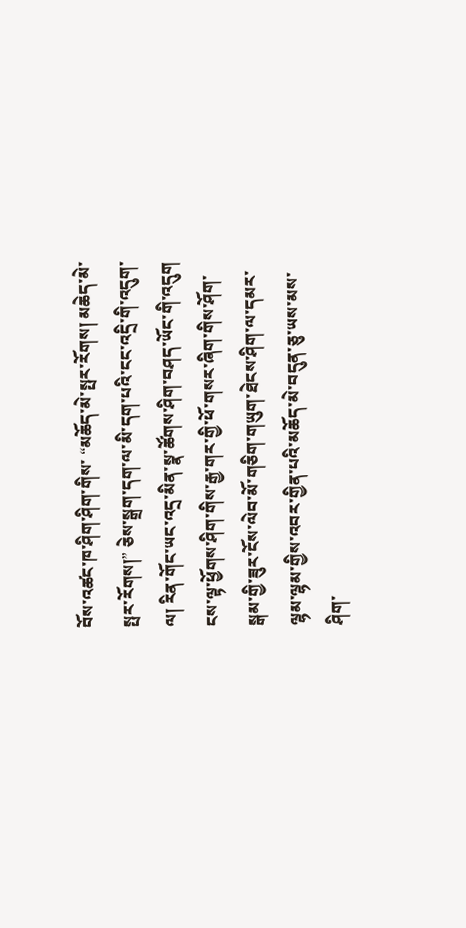བོས་འཚང་ཁ་ཤིག་ཤིག་གིས་ “མཆོད་མེ་སྤར་རོགས། མཆེད་མེ་སྤར་རོགས།” ཅེས་སྒྲག་དག་ལ་མི་དག་པའི་ངང་འདྲི་གི་འདུག་ལ། རིན་གོང་ཡང་འདྲ་མིན་སྣ་ཚོགས་ཤིག་བཤད་ཡོང་གི་འདུག
ངས་ལྟ་ཕྱོགས་ཤིག་གིས་རྒྱ་གར་གྱི་ཕོ་གསར་ཞིག་གིས་ཤོག་སྒམ་གྱི་ཟུར་ངོས་ལེབ་མོ་གཅིག་གཡུག་ཐེངས་ཤིག་ལ་དམར་ལྷམ་ལྷམ་གྱིས་འབར་གྱིན་པའི་མཆོད་མེ་བདུན་ཅུ་ཡས་མས་ཤིག་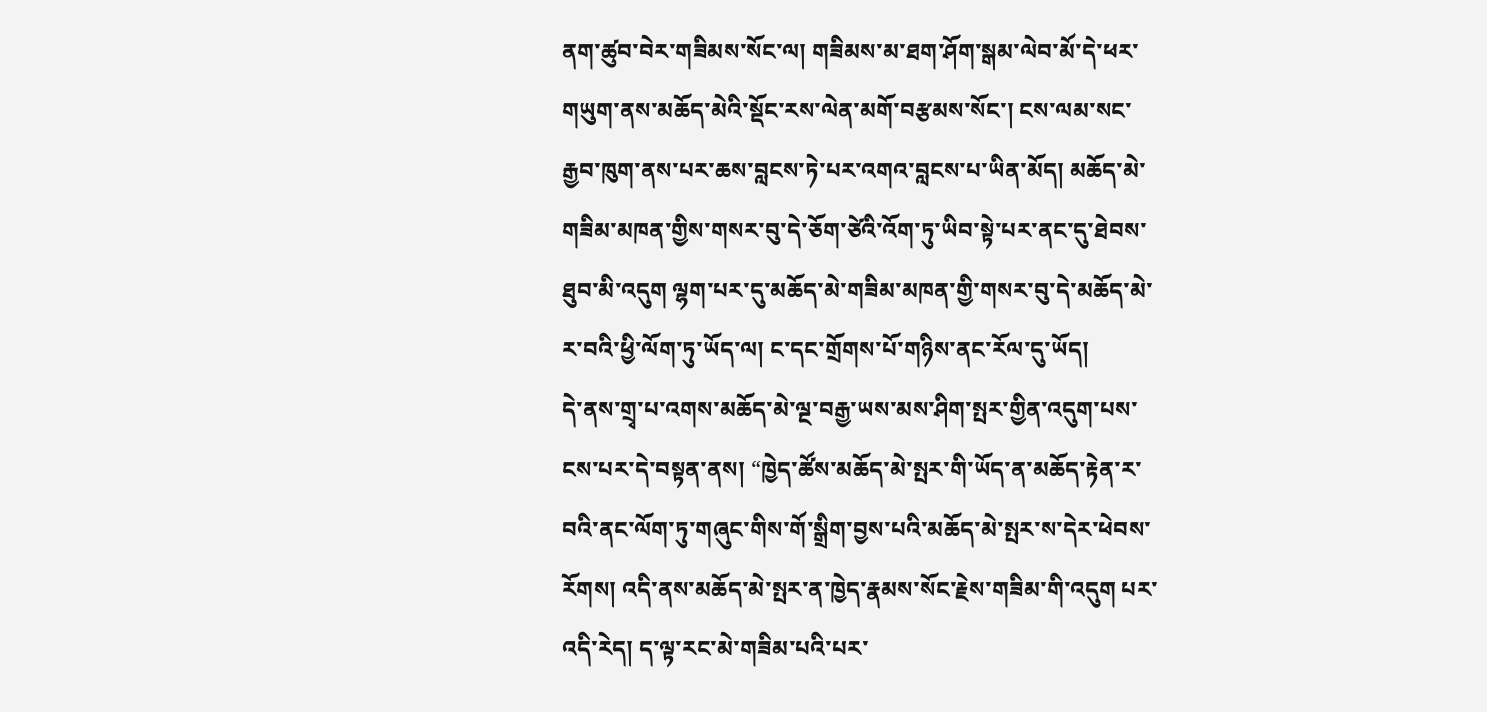ནག་ཚུབ་བེར་གཟིམས་སོང་ལ། གཟིམས་མ་ཐག་ཤོག་སྒམ་ལེབ་མོ་དེ་ཕར་གཡུག་ནས་མཆོད་མེའི་སྡོང་རས་ལེན་མགོ་བརྩམས་སོང་། ངས་ལམ་སང་རྒྱབ་ཁུག་ནས་པར་ཆས་བླངས་ཏེ་པར་འགའ་བླངས་པ་ཡིན་མོད། མཆོད་མེ་གཟིམ་མཁན་གྱིས་གསར་བུ་དེ་ཅོག་ཙེའི་འོག་ཏུ་ཡིབ་སྟེ་པར་ནང་དུ་ཐེབས་ཐུབ་མི་འདུག ལྷག་པར་དུ་མཆོད་མེ་གཟིམ་མཁན་གྱི་གསར་བུ་དེ་མཆོད་མེ་ར་བའི་ཕྱི་ལོག་ཏུ་ཡོད་ལ། ང་དང་གྲོགས་པོ་གཉིས་ནང་རོལ་དུ་ཡོད།
དེ་ནས་གྲྭ་པ་འགས་མཆོད་མེ་ལྔ་བརྒྱ་ཡས་མས་ཤིག་སྤར་གྱིན་འདུག་པས་ངས་པར་དེ་བསྟན་ནས། “ཁྱེད་ཚོས་མཆོད་མེ་སྤར་གི་ཡོད་ན་མཆོད་རྟེན་ར་བའི་ནང་ལོག་ཏུ་གཞུང་གིས་གོ་སྒྲིག་བྱས་པའི་མཆོད་མེ་སྤར་ས་དེར་ཕེབས་རོགས། འདི་ནས་མཆོད་མེ་སྤར་ན་ཁྱེད་རྣམས་སོང་རྗེས་གཟིམ་གི་འདུག པར་འདི་རེད། ད་ལྟ་རང་མེ་གཟིམ་པའི་པར་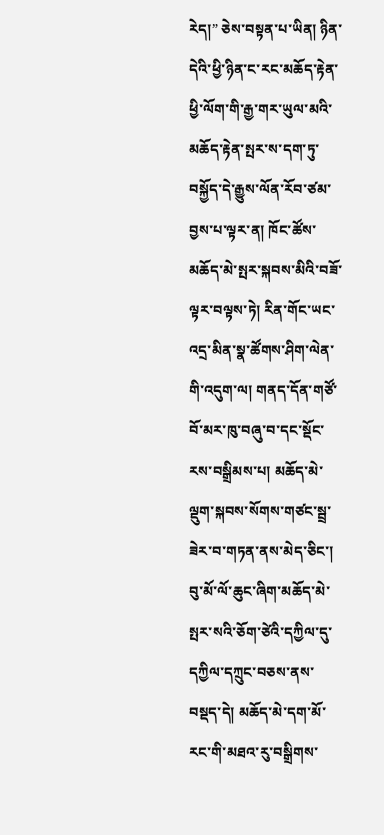རེད།” ཅེས་བསྟན་པ་ཡིན། ཉིན་དེའི་ཕྱི་ཉིན་ང་རང་མཆོད་རྟེན་ཕྱི་ལོག་གི་རྒྱ་གར་ཡུལ་མའི་མཆོད་རྟེན་སྤར་ས་དག་ཏུ་བསྐྱོད་དེ་རྒྱུས་ལོན་རོབ་ཙམ་བྱས་པ་ལྟར་ན། ཁོང་ཚོས་མཆོད་མེ་སྤར་སྐབས་མིའི་བཟོ་ལྟར་བལྟས་ཏེ། རིན་གོང་ཡང་འདྲ་མིན་སྣ་ཚོགས་ཤིག་ལེན་གི་འདུག་ལ། གནད་དོན་གཙོ་བོ་མར་ཁུ་བཞུ་བ་དང་སྡོང་རས་བསྒྲིམས་པ། མཆོད་མེ་ལྡུག་སྐབས་སོགས་གཙང་སྦྲ་ཟེར་བ་གཏན་ནས་མེད་ཅིང་། བུ་མོ་ལོ་ཆུང་ཞིག་མཆོད་མེ་སྤར་སའི་ཅོག་ཙེའི་དཀྱིལ་དུ་དཀྱིལ་དཀྲུང་བཅས་ནས་བསྡད་དེ། མཆོད་མེ་དག་མོ་རང་གི་མཐའ་རུ་བསྒྲིགས་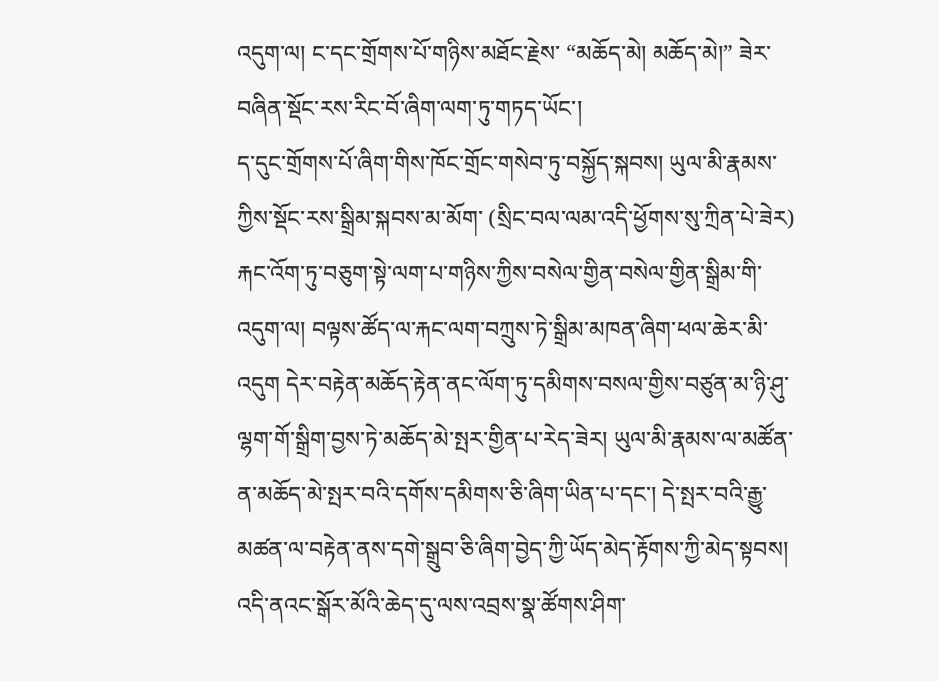འདུག་ལ། ང་དང་གྲོགས་པོ་གཉིས་མཐོང་རྗེས་ “མཆོད་མེ། མཆོད་མེ།” ཟེར་བཞིན་སྡོང་རས་རིང་བོ་ཞིག་ལག་ཏུ་གཏད་ཡོང་།
ད་དུང་གྲོགས་པོ་ཞིག་གིས་ཁོང་གྲོང་གསེབ་ཏུ་བསྐྱོད་སྐབས། ཡུལ་མི་རྣམས་ཀྱིས་སྡོང་རས་སྒྲིམ་སྐབས་མ་མོག་ (སྲིང་བལ་ལམ་འདི་ཕྱོགས་སུ་ཀྲིན་པེ་ཟེར) རྐང་འོག་ཏུ་བཅུག་སྟེ་ལག་པ་གཉིས་ཀྱིས་བསེལ་གྱིན་བསེལ་གྱིན་སྒྲིམ་གི་འདུག་ལ། བལྟས་ཚོད་ལ་རྐང་ལག་བཀྲུས་ཏེ་སྒྲིམ་མཁན་ཞིག་ཕལ་ཆེར་མི་འདུག དེར་བརྟེན་མཆོད་རྟེན་ནང་ལོག་ཏུ་དམིགས་བསལ་གྱིས་བཙུན་མ་ཉི་ཤུ་ལྷག་གོ་སྒྲིག་བྱས་ཏེ་མཆོད་མེ་སྤར་གྱིན་པ་རེད་ཟེར། ཡུལ་མི་རྣམས་ལ་མཚོན་ན་མཆོད་མེ་སྤར་བའི་དགོས་དམིགས་ཅི་ཞིག་ཡིན་པ་དང་། དེ་སྤར་བའི་རྒྱུ་མཚན་ལ་བརྟེན་ནས་དགེ་སྒྲུབ་ཅི་ཞིག་བྱེད་ཀྱི་ཡོད་མེད་རྟོགས་ཀྱི་མེད་སྟབས། འདི་ནའང་སྒོར་མོའི་ཆེད་དུ་ལས་འབྲས་སྣ་ཚོགས་ཤིག་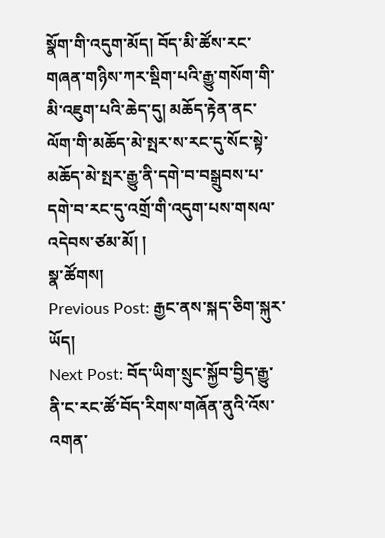སྣོག་གི་འདུག་མོད། བོད་མི་ཚོས་རང་གཞན་གཉིས་ཀར་སྡིག་པའི་རྒྱུ་གསོག་གི་མི་འཇུག་པའི་ཆེད་དུ། མཆོད་རྟེན་ནང་ལོག་གི་མཆོད་མེ་སྤར་ས་རང་དུ་སོང་སྟེ་མཆོད་མེ་སྤར་རྒྱུ་ནི་དགེ་བ་བསྒྲུབས་པ་དགེ་བ་རང་དུ་འགྲོ་གི་འདུག་པས་གསལ་འདེབས་ཙམ་མོ། །
སྣ་ཚོགས།
Previous Post: རྒྱང་ནས་སྐད་ཅིག་སྐུར་ཡོད།
Next Post: བོད་ཡིག་སྲུང་སྐྱོབ་བྱིད་རྒྱུ་ནི་ང་རང་ཚོ་བོད་རིགས་གཞོན་ནུའི་འོས་འགན་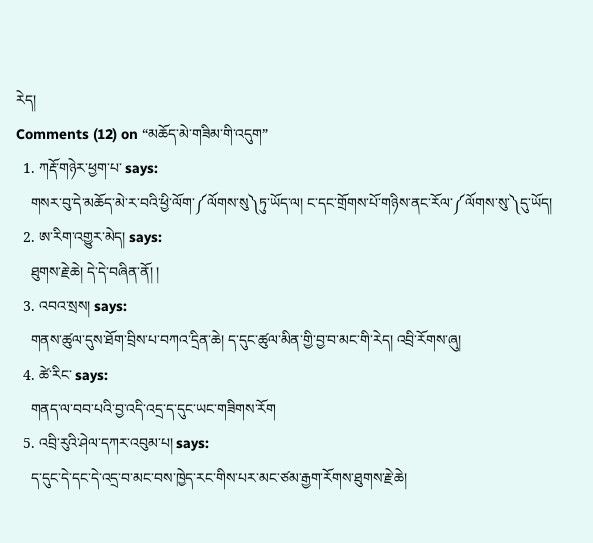རེད།
Comments (12) on “མཆོད་མེ་གཟིམ་གི་འདུག”
  1. ཀརྡོ་གཉེར་ཕྱག་པ་ says:
    གསར་བུ་དེ་མཆོད་མེ་ར་བའི་ཕྱི་ལོག་༼ལོགས་སུ༽ཏུ་ཡོད་ལ། ང་དང་གྲོགས་པོ་གཉིས་ནང་རོལ་༼ལོགས་སུ་༽དུ་ཡོད།
  2. ཨ་རིག་འགྱུར་མེད། says:
    ཐུགས་རྗེ་ཆེ། དེ་དེ་བཞིན་ནོ། །
  3. འབའ་སྲས། says:
    གནས་ཚུལ་དུས་ཐོག་བྲིས་པ་བཀའ་དྲིན་ཆེ། ད་དུང་ཚུལ་མིན་གྱི་བྱ་བ་མང་གི་རེད། འབྲི་རོགས་ཞུ།
  4. ཚེ་རིང་ says:
    གནད་ལ་བབ་པའི་བྱ་འདི་འདྲ་ད་དུང་ཡང་གཟིགས་རོག
  5. འབྲི་རུའི་ཤེལ་དཀར་འབུམ་པ། says:
    ད་དུང་དེ་དང་དེ་འདྲ་བ་མང་བས་ཁྱེད་རང་གིས་པར་མང་ཙམ་རྒྱག་རོགས་ཐུགས་རྗེ་ཆེ།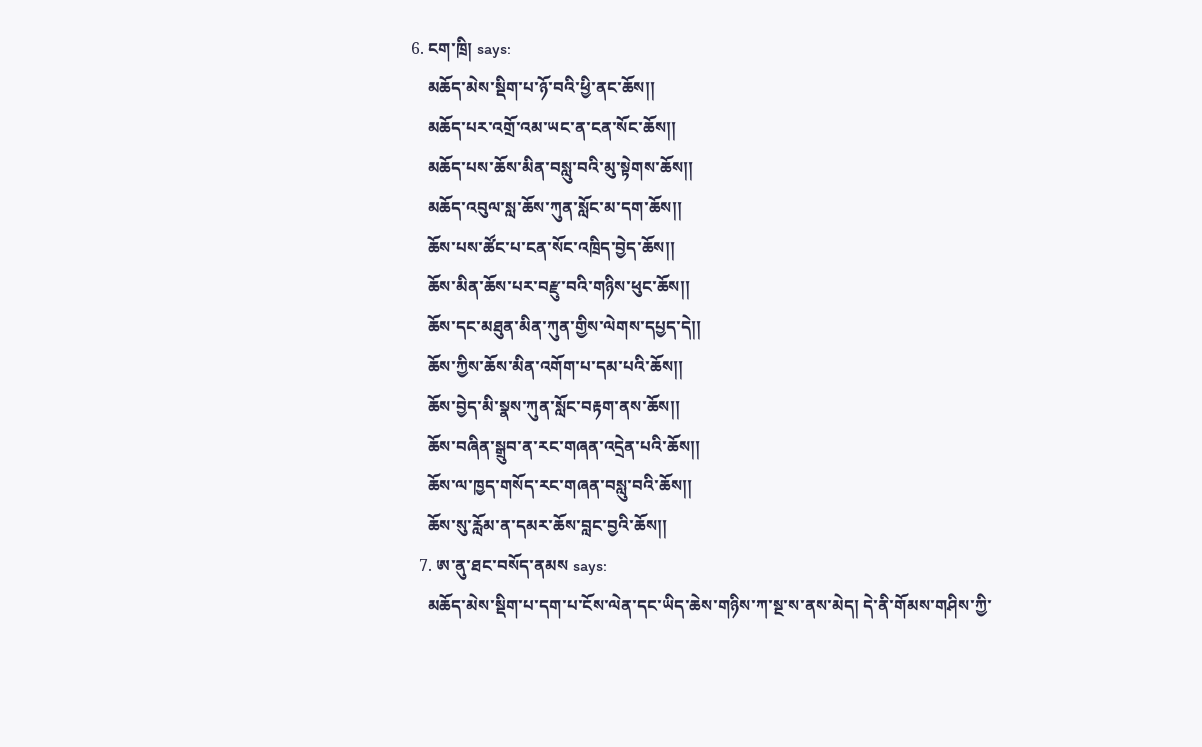6. ངག་ཁྲི། says:
    མཆོད་མེས་སྡིག་པ་ཉོ་བའི་ཕྱི་ནང་ཆོས།།
    མཆོད་པར་འགྲོ་འམ་ཡང་ན་ངན་སོང་ཆོས།།
    མཆོད་པས་ཆོས་མིན་བསླུ་བའི་མུ་སྟེགས་ཆོས།།
    མཆོད་འབུལ་སླ་ཆོས་ཀུན་སློང་མ་དག་ཆོས།།
    ཆོས་པས་ཚོང་པ་ངན་སོང་འཁྲིད་བྱེད་ཆོས།།
    ཆོས་མིན་ཆོས་པར་བརྫུ་བའི་གཉིས་ཕུང་ཆོས།།
    ཆོས་དང་མཐུན་མིན་ཀུན་གྱིས་ལེགས་དཔྱད་དེ།།
    ཆོས་ཀྱིས་ཆོས་མིན་འགོག་པ་དམ་པའི་ཆོས།།
    ཆོས་བྱེད་མི་སྣས་ཀུན་སློང་བརྟག་ནས་ཆོས།།
    ཆོས་བཞིན་སྒྲུབ་ན་རང་གཞན་འདྲེན་པའི་ཆོས།།
    ཆོས་ལ་ཁྱད་གསོད་རང་གཞན་བསླུ་བའི་ཆོས།།
    ཆོས་སུ་རློམ་ན་དམར་ཆོས་བླང་བྱའི་ཆོས།།
  7. ཨ་ནུ་ཐང་བསོད་ནམས says:
    མཆོད་མེས་སྡིག་པ་དག་པ་ངོས་ལེན་དང་ཡིད་ཆེས་གཉིས་ཀ་སྔ་ས་ནས་མེད། དེ་ནི་གོམས་གཤིས་ཀྱི་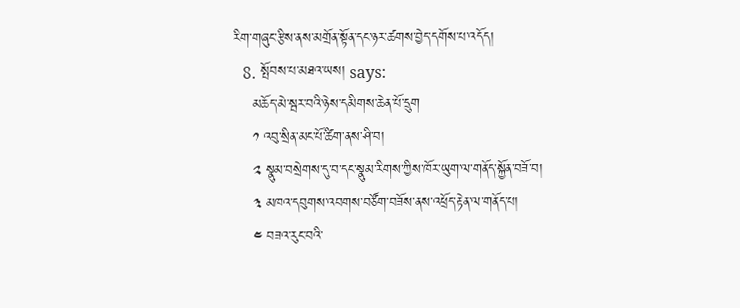རིག་གཞུང་རྩིས་ནས་མགྲོན་སྟོན་དང་ཉར་ཚགས་བྱེད་དགོས་པ་འདོད།
  8. སྤོབས་པ་མཐའ་ཡས། says:
    མཆོད་མེ་སྦར་བའི་ཉེས་དམིགས་ཆེན་པོ་དྲུག
    ༡ འབུ་སྲིན་མང་པོ་ཚིག་ནས་ཤི་བ།
    ༢ སྣུམ་བསྲེགས་དུ་བ་དང་སྣུམ་རིགས་ཀྱིས་ཁོར་ཡུག་ལ་གནོད་སྐྱོན་བཟོ་བ།
    ༣ མཁའ་དབུགས་འབགས་བཙོག་བཟོས་ནས་འཕྲོད་རྟེན་ལ་གནོད་པ།
    ༤ བཟའ་རུང་བའི་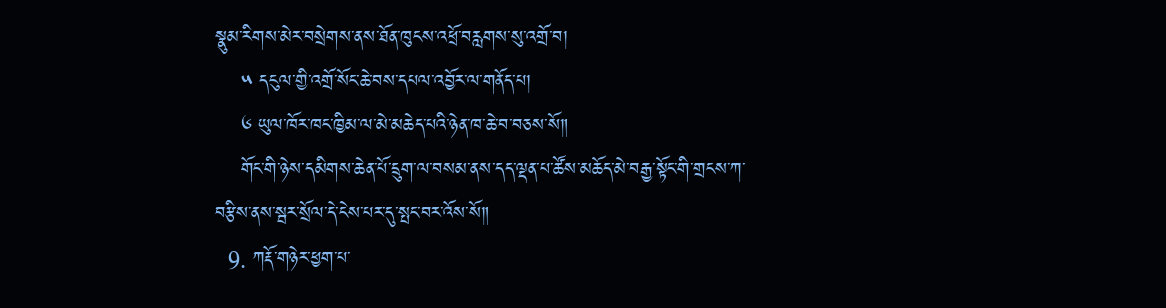སྣུམ་རིགས་མེར་བསྲེགས་ནས་ཐོན་ཁུངས་འཕྲོ་བརླགས་སུ་འགྲོ་བ།
    ༥ དངུལ་གྱི་འགྲོ་སོང་ཆེ་བས་དཔལ་འབྱོར་ལ་གནོད་པ།
    ༦ ཡུལ་ཁོར་ཁང་ཁྱིམ་ལ་མེ་མཆེད་པའི་ཉེན་ཁ་ཆེ་བ་བཅས་སོ༎
    གོང་གི་ཉེས་དམིགས་ཆེན་པོ་དྲུག་ལ་བསམ་ནས་དད་ལྡན་པ་ཚོས་མཆོད་མེ་བརྒྱ་སྟོང་གི་གྲངས་ཀ་བརྩིས་ནས་སྦར་སྲོལ་དེ་ངེས་པར་དུ་སྤང་བར་འོས་སོ༎
  9. ཀརྡོ་གཉེར་ཕྱག་པ་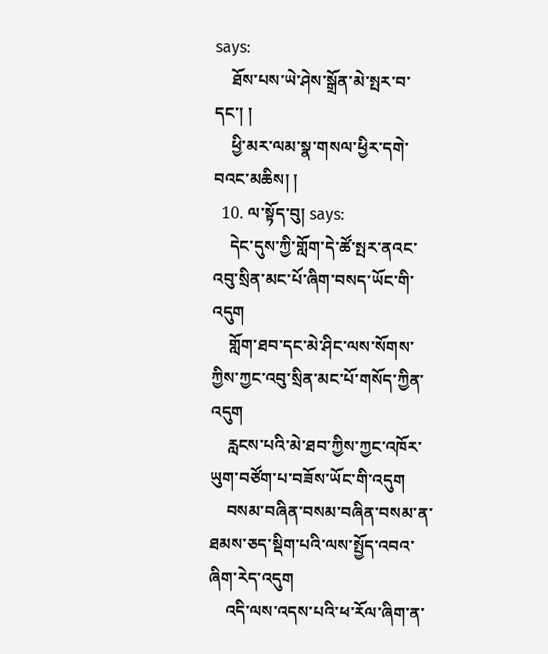says:
    ཐོས་པས་ཡེ་ཤེས་སྒྲོན་མེ་སྤར་བ་དང་། །
    ཕྱི་མར་ལམ་སྣ་གསལ་ཕྱིར་དགེ་བའང་མཆིས། །
  10. ལ་སྟོད་བུ། says:
    དེང་དུས་ཀྱི་གློག་དེ་ཚོ་སྤར་ནའང་འབུ་སྲིན་མང་པོ་ཞིག་བསད་ཡོང་གི་འདུག
    གློག་ཐབ་དང་མེ་ཤིང་ལས་སོགས་ཀྱིས་ཀྱང་འབུ་སྲིན་མང་པོ་གསོད་ཀྱིན་འདུག
    རླངས་པའི་མེ་ཐབ་ཀྱིས་ཀྱང་འཁོར་ཡུག་བཙོག་པ་བཟོས་ཡོང་གི་འདུག
    བསམ་བཞིན་བསམ་བཞིན་བསམ་ན་ཐམས་ཅད་སྡིག་པའི་ལས་སྤྱོད་འབའ་ཞིག་རེད་འདུག
    འདི་ལས་འདས་པའི་ཕ་རོལ་ཞིག་ན་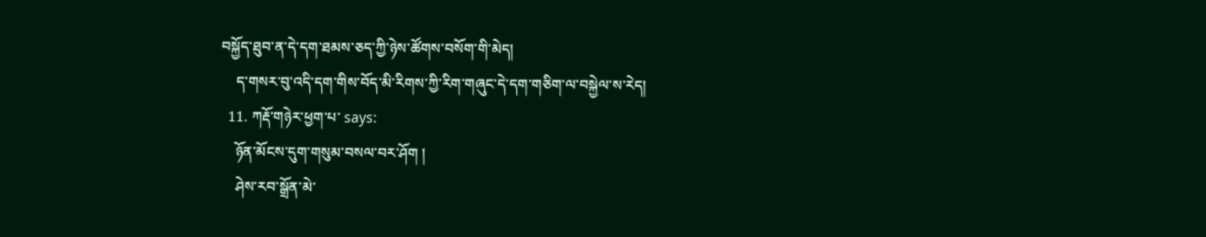བསྐྱོད་ཐུབ་ན་དེ་དག་ཐམས་ཅད་ཀྱི་ཉེས་ཚོགས་བསོག་གི་མེད།
    ད་གསར་བུ་འདི་དག་གིས་བོད་མི་རིགས་ཀྱི་རིག་གཞུང་དེ་དག་གཅིག་ལ་བསྐྱེལ་ས་རེད།
  11. ཀརྡོ་གཉེར་ཕྱག་པ་ says:
    ཉོན་མོངས་དུག་གསུམ་བསལ་བར་ཤོག །
    ཤེས་རབ་སྒྲོན་མེ་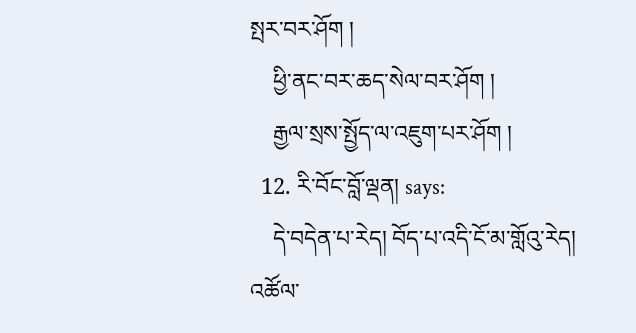སྤར་བར་ཤོག །
    ཕྱི་ནང་བར་ཆད་སེལ་བར་ཤོག །
    རྒྱལ་སྲས་སྤྱོད་ལ་འཇུག་པར་ཤོག །
  12. རི་བོང་བློ་ལྡན། says:
    དེ་བདེན་པ་རེད། བོད་པ་འདི་ངོ་མ་གློའུ་རེད།
འཚོལ་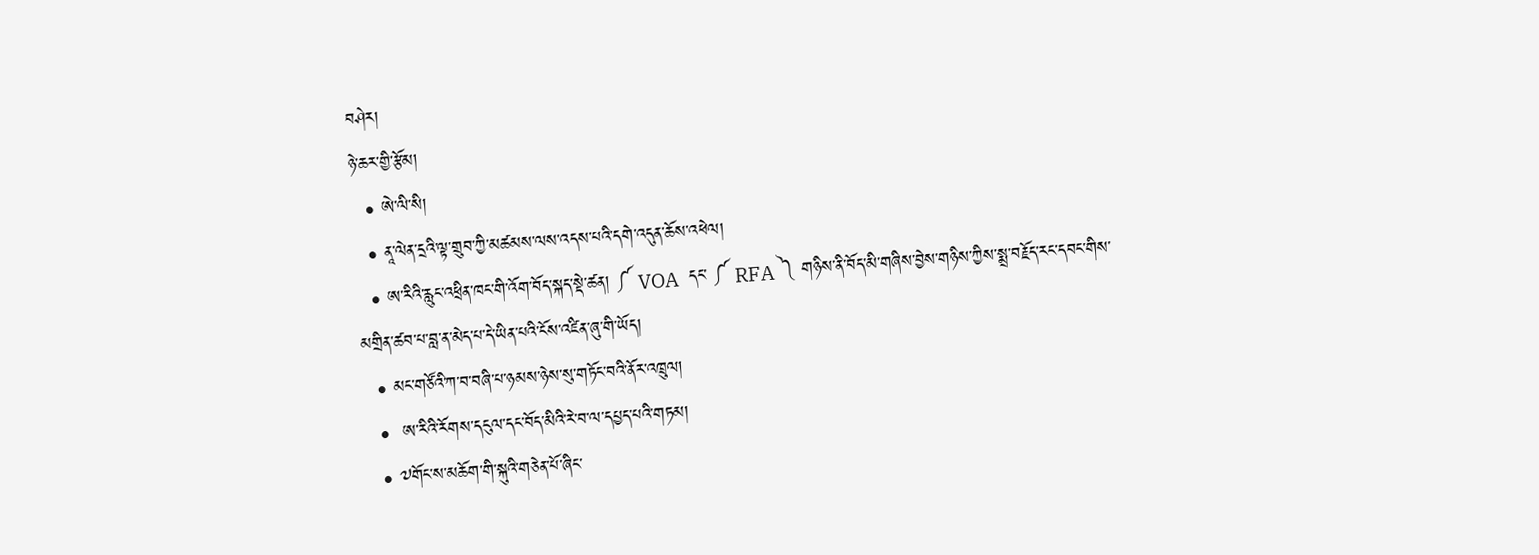བཤེར།
ཉེ་ཆར་གྱི་རྩོམ།
  • ཨེ་ལི་སི།
  • ནཱ་ལེན་དྲའི་ལྟ་གྲུབ་ཀྱི་མཚམས་ལས་འདས་པའི་དགེ་འདུན་ཆོས་འཕེལ།
  • ཨ་རིའི་རླུང་འཕྲིན་ཁང་གི་འོག་བོད་སྐད་སྡེ་ཚན། ༼ VOA  དང་ ༼ RFA ༽ གཉིས་ནི་བོད་མི་གཞིས་བྱེས་གཉིས་ཀྱིས་སྨྲ་བརྗོད་རང་དབང་གིས་མགྲིན་ཚབ་པ་བླ་ན་མེད་པ་དེ་ཡིན་པའི་ངོས་འཛིན་ཞུ་གི་ཡོད།
  • མང་གཙོའི་ཀ་བ་བཞི་པ་ཉམས་ཉེས་སུ་གཏོང་བའི་ནོར་འཁྲུལ།
  •  ཨ་རིའི་རོགས་དངུལ་དང་བོད་མིའི་རེ་བ་ལ་དཔྱད་པའི་གཏམ།
  • ༧གོང་ས་མཆོག་གི་སྐུའི་གཅེན་པོ་ཞིང་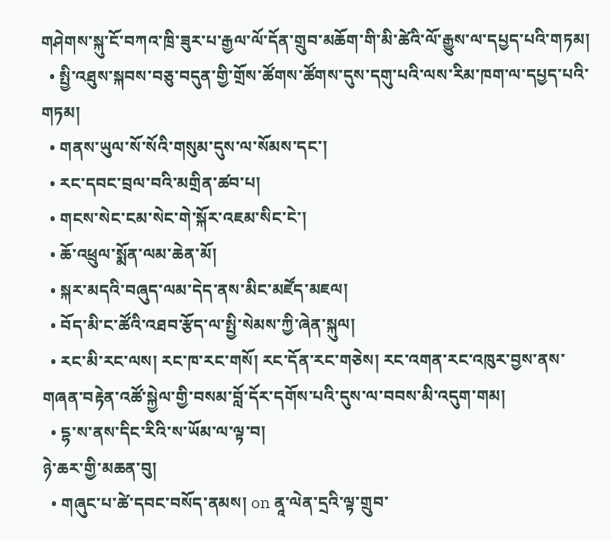གཤེགས་སྐུ་ངོ་བཀའ་ཁྲི་ཟུར་པ་རྒྱལ་ལོ་དོན་གྲུབ་མཆོག་གི་མི་ཚེའི་ལོ་རྒྱུས་ལ་དཔྱད་པའི་གཏམ།
  • སྤྱི་འཐུས་སྐབས་བཅུ་བདུན་གྱི་གྲོས་ཚོགས་ཚོགས་དུས་དགུ་པའི་ལས་རིམ་ཁག་ལ་དཔྱད་པའི་གཏམ།
  • གནས་ཡུལ་སོ་སོའི་གསུམ་དུས་ལ་སོམས་དང་།
  • རང་དབང་བྲལ་བའི་མགྲིན་ཚབ་པ།
  • གངས་སེང་ངམ་སེང་གེ་སྐོར་འཇམ་སིང་ངེ་།
  • ཆོ་འཕྲུལ་སྨོན་ལམ་ཆེན་མོ།
  • སྐར་མདའི་བཞུད་ལམ་དེད་ནས་མིང་མཛོད་མཇལ།
  • བོད་མི་ང་ཚོའི་འཐབ་རྩོད་ལ་སྤྱི་སེམས་ཀྱི་ཞེན་སྐུལ།
  • རང་མི་རང་ལས། རང་ཁ་རང་གསོ། རང་དོན་རང་གཅེས། རང་འགན་རང་འཁུར་བྱས་ནས་གཞན་བརྟེན་འཚོ་སྐྱེལ་གྱི་བསམ་བློ་དོར་དགོས་པའི་དུས་ལ་བབས་མི་འདུག་གམ།
  • དྷ་ས་ནས་དིང་རིའི་ས་ཡོམ་ལ་ལྟ་བ།
ཉེ་ཆར་གྱི་མཆན་བུ།
  • གཞུང་པ་ཚེ་དབང་བསོད་ནམས། on ནཱ་ལེན་དྲའི་ལྟ་གྲུབ་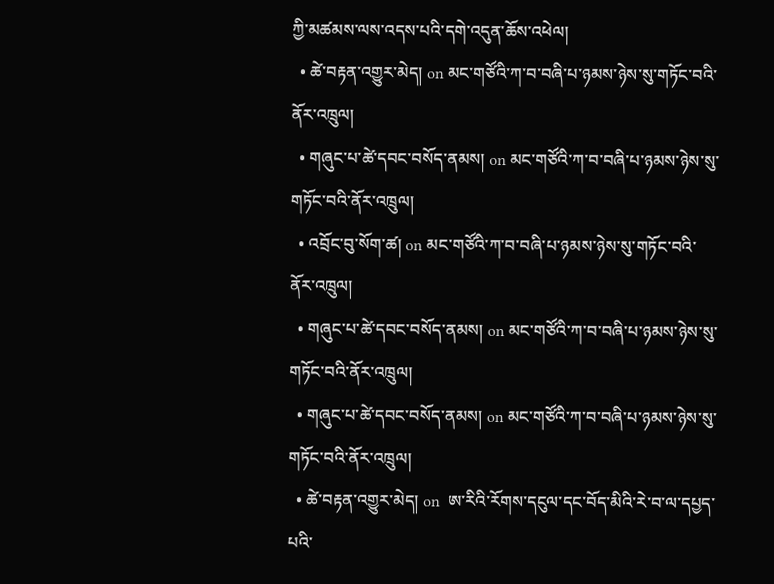ཀྱི་མཚམས་ལས་འདས་པའི་དགེ་འདུན་ཆོས་འཕེལ།
  • ཚེ་བརྟན་འགྱུར་མེད། on མང་གཙོའི་ཀ་བ་བཞི་པ་ཉམས་ཉེས་སུ་གཏོང་བའི་ནོར་འཁྲུལ།
  • གཞུང་པ་ཚེ་དབང་བསོད་ནམས། on མང་གཙོའི་ཀ་བ་བཞི་པ་ཉམས་ཉེས་སུ་གཏོང་བའི་ནོར་འཁྲུལ།
  • འབྲོང་བུ་སོག་ཚ། on མང་གཙོའི་ཀ་བ་བཞི་པ་ཉམས་ཉེས་སུ་གཏོང་བའི་ནོར་འཁྲུལ།
  • གཞུང་པ་ཚེ་དབང་བསོད་ནམས། on མང་གཙོའི་ཀ་བ་བཞི་པ་ཉམས་ཉེས་སུ་གཏོང་བའི་ནོར་འཁྲུལ།
  • གཞུང་པ་ཚེ་དབང་བསོད་ནམས། on མང་གཙོའི་ཀ་བ་བཞི་པ་ཉམས་ཉེས་སུ་གཏོང་བའི་ནོར་འཁྲུལ།
  • ཚེ་བརྟན་འགྱུར་མེད། on  ཨ་རིའི་རོགས་དངུལ་དང་བོད་མིའི་རེ་བ་ལ་དཔྱད་པའི་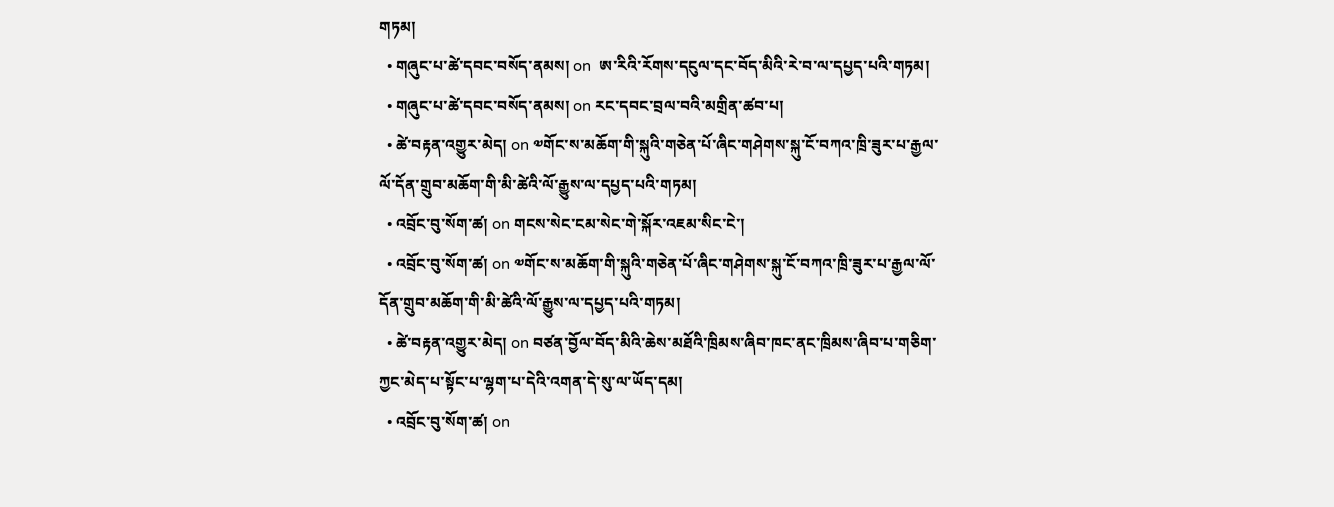གཏམ།
  • གཞུང་པ་ཚེ་དབང་བསོད་ནམས། on  ཨ་རིའི་རོགས་དངུལ་དང་བོད་མིའི་རེ་བ་ལ་དཔྱད་པའི་གཏམ།
  • གཞུང་པ་ཚེ་དབང་བསོད་ནམས། on རང་དབང་བྲལ་བའི་མགྲིན་ཚབ་པ།
  • ཚེ་བརྟན་འགྱུར་མེད། on ༧གོང་ས་མཆོག་གི་སྐུའི་གཅེན་པོ་ཞིང་གཤེགས་སྐུ་ངོ་བཀའ་ཁྲི་ཟུར་པ་རྒྱལ་ལོ་དོན་གྲུབ་མཆོག་གི་མི་ཚེའི་ལོ་རྒྱུས་ལ་དཔྱད་པའི་གཏམ།
  • འབྲོང་བུ་སོག་ཚ། on གངས་སེང་ངམ་སེང་གེ་སྐོར་འཇམ་སིང་ངེ་།
  • འབྲོང་བུ་སོག་ཚ། on ༧གོང་ས་མཆོག་གི་སྐུའི་གཅེན་པོ་ཞིང་གཤེགས་སྐུ་ངོ་བཀའ་ཁྲི་ཟུར་པ་རྒྱལ་ལོ་དོན་གྲུབ་མཆོག་གི་མི་ཚེའི་ལོ་རྒྱུས་ལ་དཔྱད་པའི་གཏམ།
  • ཚེ་བརྟན་འགྱུར་མེད། on བཙན་བྱོལ་བོད་མིའི་ཆེས་མཐོའི་ཁྲིམས་ཞིབ་ཁང་ནང་ཁྲིམས་ཞིབ་པ་གཅིག་ཀྱང་མེད་པ་སྟོང་པ་ལྷག་པ་དེའི་འགན་དེ་སུ་ལ་ཡོད་དམ།
  • འབྲོང་བུ་སོག་ཚ། on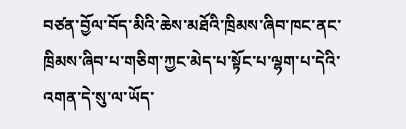བཙན་བྱོལ་བོད་མིའི་ཆེས་མཐོའི་ཁྲིམས་ཞིབ་ཁང་ནང་ཁྲིམས་ཞིབ་པ་གཅིག་ཀྱང་མེད་པ་སྟོང་པ་ལྷག་པ་དེའི་འགན་དེ་སུ་ལ་ཡོད་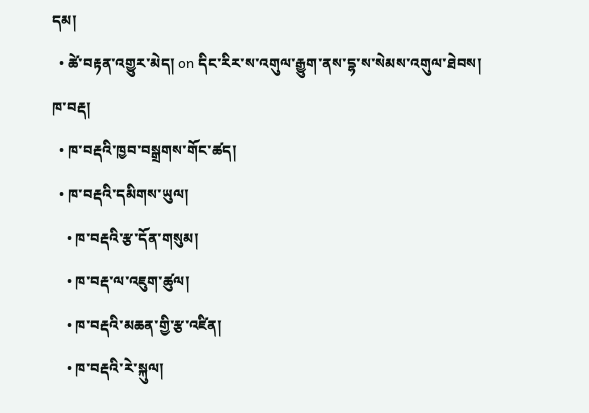དམ།
  • ཚེ་བརྟན་འགྱུར་མེད། on དིང་རིར་ས་འགུལ་རྒྱུག་ནས་དྷ་ས་སེམས་འགུལ་ཐེབས།
ཁ་བརྡ།
  • ཁ་བརྡའི་ཁྱབ་བསྒྲགས་གོང་ཚད།
  • ཁ་བརྡའི་དམིགས་ཡུལ།
    • ཁ་བརྡའི་རྩ་དོན་གསུམ།
    • ཁ་བརྡ་ལ་འཇུག་ཚུལ།
    • ཁ་བརྡའི་མཆན་གྱི་རྩ་འཛིན།
    • ཁ་བརྡའི་རེ་སྐུལ།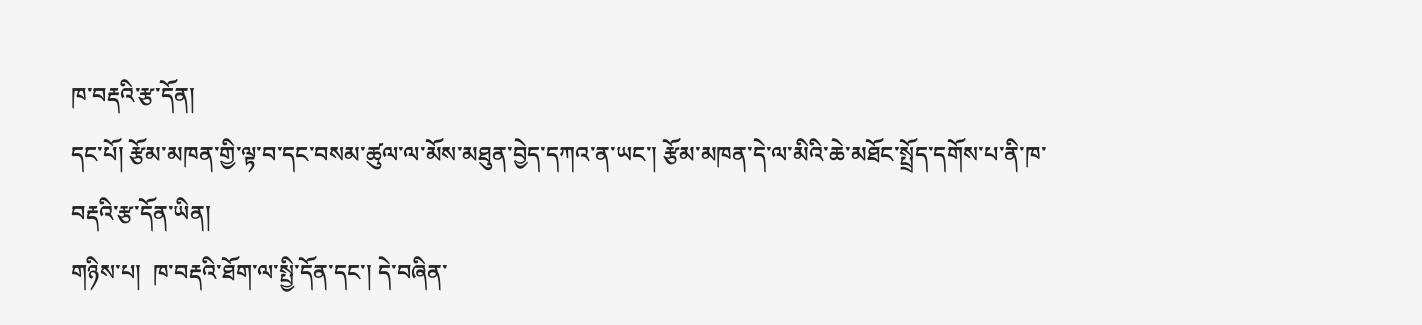ཁ་བརྡའི་རྩ་དོན།
དང་པོ། རྩོམ་མཁན་གྱི་ལྟ་བ་དང་བསམ་ཚུལ་ལ་མོས་མཐུན་བྱེད་དཀའ་ན་ཡང་། རྩོམ་མཁན་དེ་ལ་མིའི་ཆེ་མཐོང་སྤྲོད་དགོས་པ་ནི་ཁ་བརྡའི་རྩ་དོན་ཡིན།
གཉིས་པ།  ཁ་བརྡའི་ཐོག་ལ་སྤྱི་དོན་དང་། དེ་བཞིན་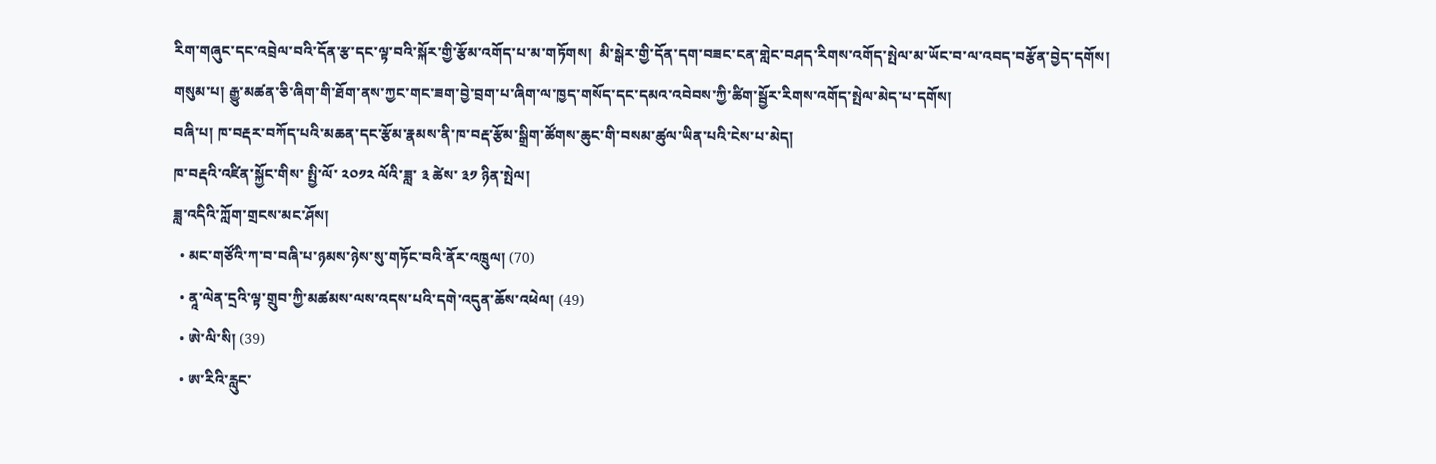རིག་གཞུང་དང་འབྲེལ་བའི་དོན་རྩ་དང་ལྟ་བའི་སྐོར་གྱི་རྩོམ་འགོད་པ་མ་གཏོགས།  མི་སྒེར་གྱི་དོན་དག་བཟང་ངན་གླེང་བཤད་རིགས་འགོད་སྤེལ་མ་ཡོང་བ་ལ་འབད་བརྩོན་བྱེད་དགོས།
གསུམ་པ། རྒྱུ་མཚན་ཅི་ཞིག་གི་ཐོག་ནས་ཀྱང་གང་ཟག་བྱེ་བྲག་པ་ཞིག་ལ་ཁྱད་གསོད་དང་དམའ་འབེབས་ཀྱི་ཚིག་སྦྱོར་རིགས་འགོད་སྤེལ་མེད་པ་དགོས།
བཞི་པ། ཁ་བརྡར་བཀོད་པའི་མཆན་དང་རྩོམ་རྣམས་ནི་ཁ་བརྡ་རྩོམ་སྒྲིག་ཚོགས་ཆུང་གི་བསམ་ཚུལ་ཡིན་པའི་ངེས་པ་མེད།
ཁ་བརྡའི་འཛིན་སྐྱོང་གིས་ སྤྱི་ལོ་ ༢༠༡༢ ལོའི་ཟླ་ ༣ ཚེས་ ༣༡ ཉིན་སྤེལ།
ཟླ་འདིའི་ཀློག་གྲངས་མང་ཤོས།
  • མང་གཙོའི་ཀ་བ་བཞི་པ་ཉམས་ཉེས་སུ་གཏོང་བའི་ནོར་འཁྲུལ། (70)
  • ནཱ་ལེན་དྲའི་ལྟ་གྲུབ་ཀྱི་མཚམས་ལས་འདས་པའི་དགེ་འདུན་ཆོས་འཕེལ། (49)
  • ཨེ་ལི་སི། (39)
  • ཨ་རིའི་རླུང་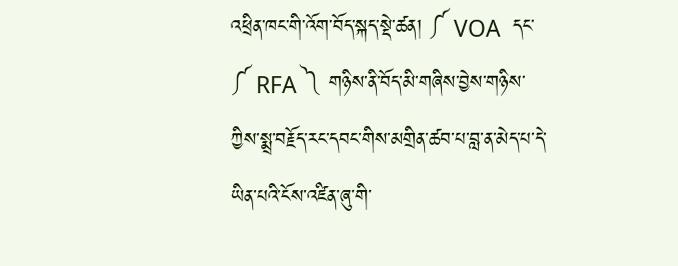འཕྲིན་ཁང་གི་འོག་བོད་སྐད་སྡེ་ཚན། ༼ VOA  དང་ ༼ RFA ༽ གཉིས་ནི་བོད་མི་གཞིས་བྱེས་གཉིས་ཀྱིས་སྨྲ་བརྗོད་རང་དབང་གིས་མགྲིན་ཚབ་པ་བླ་ན་མེད་པ་དེ་ཡིན་པའི་ངོས་འཛིན་ཞུ་གི་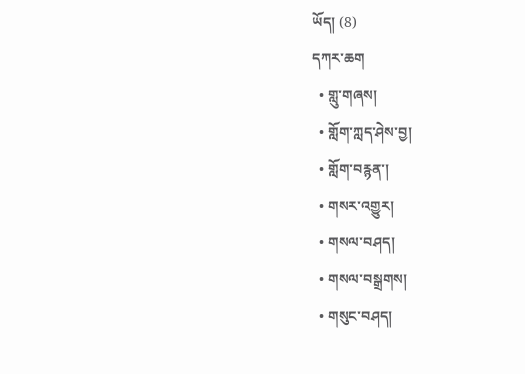ཡོད། (8)
དཀར་ཆག
  • གླུ་གཞས།
  • གློག་ཀླད་ཤེས་བྱ།
  • གློག་བརྙན་།
  • གསར་འགྱུར།
  • གསལ་བཤད།
  • གསལ་བསྒྲགས།
  • གསུང་བཤད།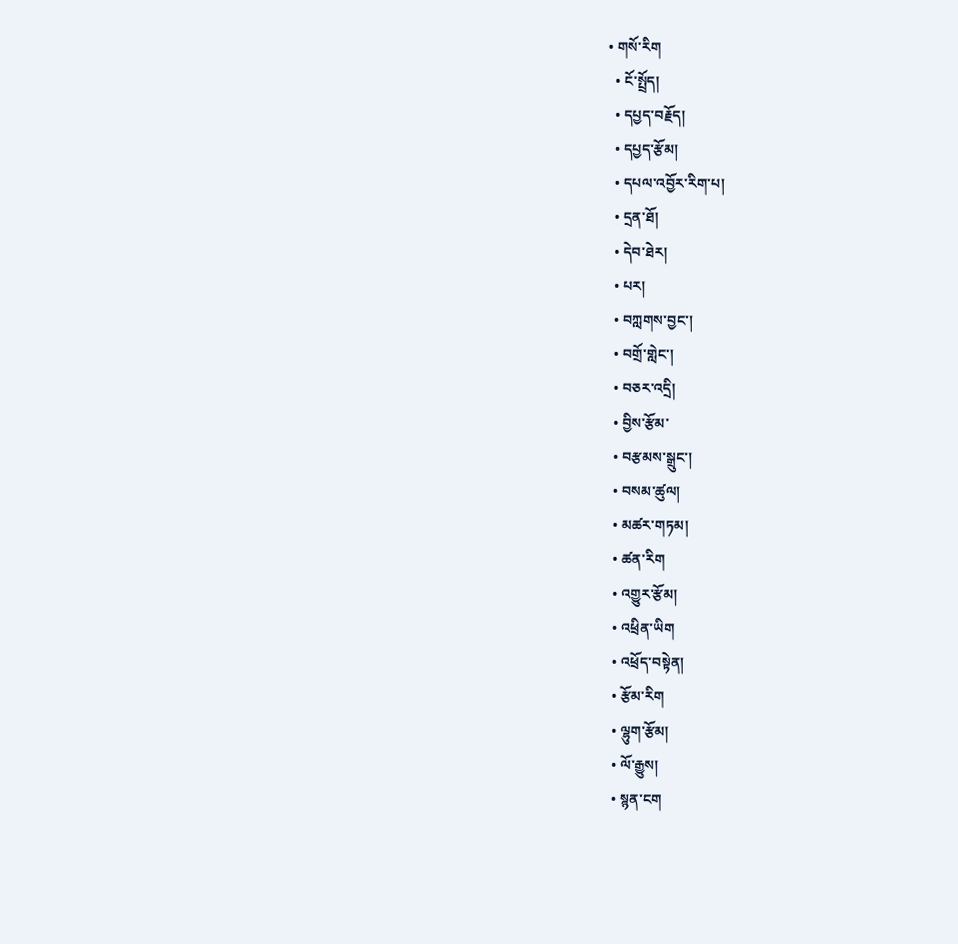• གསོ་རིག
  • ངོ་སྤྲོད།
  • དཔྱད་བརྗོད།
  • དཔྱད་རྩོམ།
  • དཔལ་འབྱོར་རིག་པ།
  • དྲན་ཐོ།
  • དེབ་ཐེར།
  • པར།
  • བཀླགས་བྱང་།
  • བགྲོ་གླེང་།
  • བཅར་འདྲི།
  • བྱིས་རྩོམ་
  • བརྩམས་སྒྲུང་།
  • བསམ་ཚུལ།
  • མཚར་གཏམ།
  • ཚན་རིག
  • འགྱུར་རྩོམ།
  • འཕྲིན་ཡིག
  • འཕྲོད་བསྟེན།
  • རྩོམ་རིག
  • ལྷུག་རྩོམ།
  • ལོ་རྒྱུས།
  • སྙན་ངག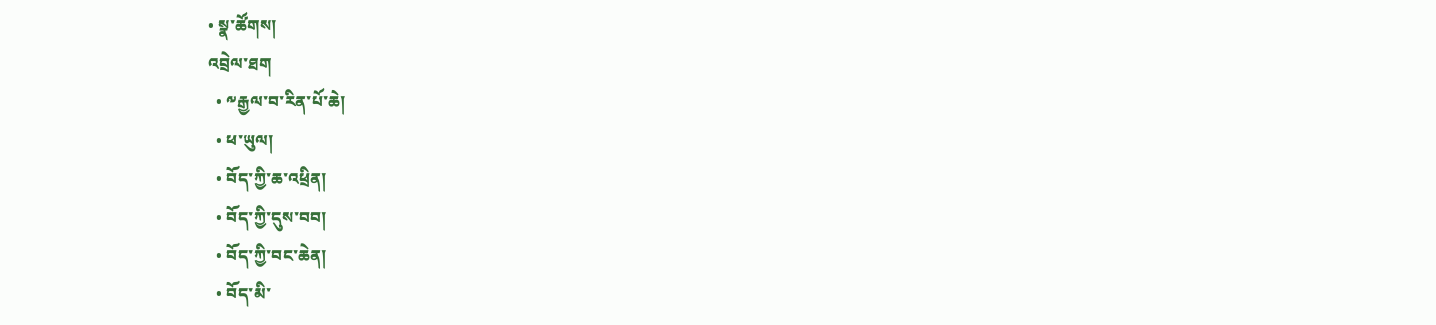• སྣ་ཚོགས།
འབྲེལ་ཐག
  • ༸རྒྱལ་བ་རིན་པོ་ཆེ།
  • ཕ་ཡུལ།
  • བོད་ཀྱི་ཆ་འཕྲིན།
  • བོད་ཀྱི་དུས་བབ།
  • བོད་ཀྱི་བང་ཆེན།
  • བོད་མི་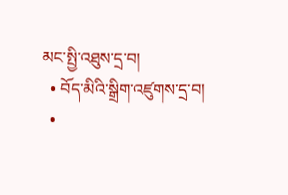མང་སྤྱི་འཐུས་དྲ་བ།
  • བོད་མིའི་སྒྲིག་འཛུགས་དྲ་བ།
  •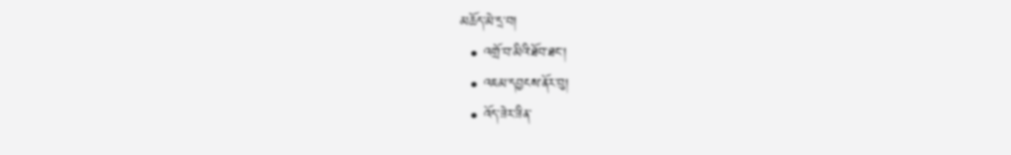མཆོད་མེ་དྲ་བ།
  • འགྲོ་བ་མིའི་ཐོབ་ཐང་།
  • འཇམ་དབྱངས་ནོར་བུ།
  • འོད་ཟེར་ཟིན་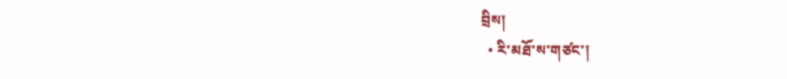བྲིས།
  • རི་མཐོ་ས་གཙང་།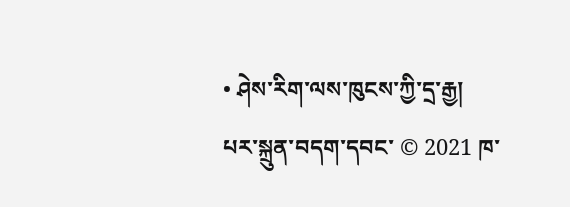• ཤེས་རིག་ལས་ཁུངས་ཀྱི་དྲ་རྒྱ།
པར་སྐྲུན་བདག་དབང་ © 2021 ཁ་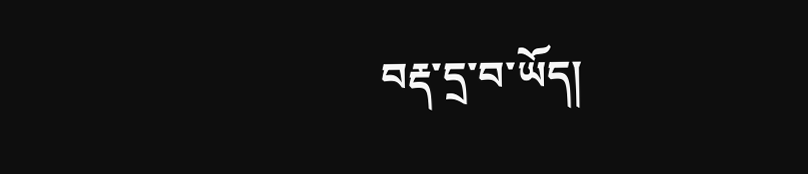བརྡ་དྲ་བ་ཡོད།